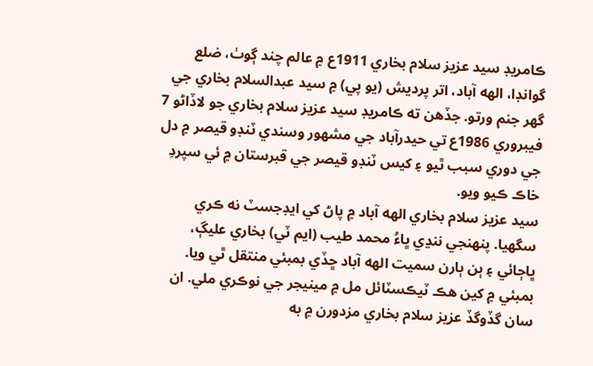ڪامريڊ سيد عزيز سلام بخاري 1911ع ۾ عالم چند ڳوٺ، ضلع گوانڊا، الهه آباد، اتر پرديش (يو پي) ۾ سيد عبدالسلام بخاري جي گهر جنم ورتو. جڏهن ته ڪامريڊ سيد عزيز سلام بخاري جو لاڏاڻو 7 فيبروري 1986ع تي حيدرآباد جي مشهور وسندي ٽنڊو قيصر ۾ دل جي دوري سبب ٿيو ۽ کيس ٽنڊو قيصر جي قبرستان ۾ ئي سپردِ خاڪ ڪيو ويو.
سيد عزيز سلام بخاري الهه آباد ۾ پاڻ کي ايڊجسٽ نه ڪري سگهيا. پنهنجي ننڍي ڀاءُ محمد طيب (ايم ٽي) بخاري عليڳ، ڀاڄائي ۽ ٻن ٻارن سميت الهه آباد ڇڏي بمبئي منتقل ٿي ويا. بمبئي ۾ کين هڪ ٽيڪسٽائل مل ۾ مينيجر جي نوڪري ملي. ان سان گڏوگڏ عزيز سلام بخاري مزدورن ۾ به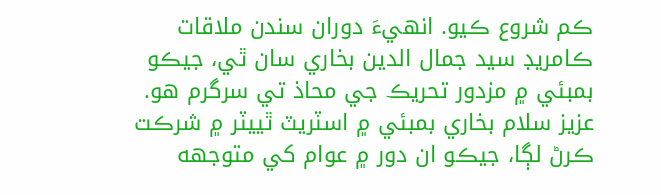ڪم شروع ڪيو. انهيءَ دوران سندن ملاقات ڪامريڊ سيد جمال الدين بخاري سان ٿي، جيڪو بمبئي ۾ مزدور تحريڪ جي محاذ تي سرگرم هو. عزيز سلام بخاري بمبئي ۾ اسٽريٽ ٿييٽر ۾ شرڪت ڪرڻ لڳا، جيڪو ان دور ۾ عوام کي متوجهه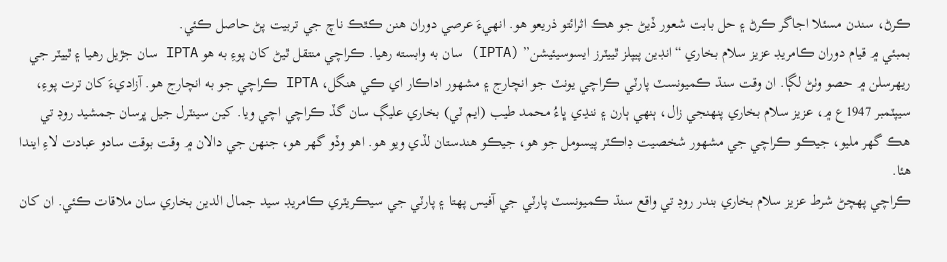ڪرڻ، سندن مسئلا اجاگر ڪرڻ ۽ حل بابت شعور ڏيڻ جو هڪ اثرائتو ذريعو هو. انهيءَ عرصي دوران هنن ڪٿڪ ناچ جي تربيت پڻ حاصل ڪئي.
بمبئي ۾ قيام دوران ڪامريڊ عزيز سلام بخاري “انڊين پيپلز ٿييٽرز ايسوسيئيشن” (IPTA) سان به وابسته رهيا. ڪراچي منتقل ٿيڻ کان پوءِ به هو IPTA سان جڙيل رهيا ۽ ٿييٽر جي ريهرسلن ۾ حصو وٺڻ لڳا. ان وقت سنڌ ڪميونسٽ پارٽي ڪراچي يونٽ جو انچارج ۽ مشهور اداڪار اي ڪي هنگل، IPTA ڪراچي جو به انچارج هو. آزاديءَ کان ترت پوءِ، سيپٽمبر 1947ع ۾، عزيز سلام بخاري پنهنجي زال، ٻنهي ٻارن ۽ ننڍي ڀاءُ محمد طيب (ايم ٽي) بخاري عليڳ سان گڏ ڪراچي اچي ويا. کين سينٽرل جيل ڀرسان جمشيد روڊ تي هڪ گهر مليو، جيڪو ڪراچي جي مشهور شخصيت ڊاڪٽر پيسومل جو هو، جيڪو هندستان لڏي ويو هو. اهو وڏو گهر هو، جنهن جي دالان ۾ وقت بوقت سادو عبادت لاءِ ايندا هئا.
ڪراچي پهچڻ شرط عزيز سلام بخاري بندر روڊ تي واقع سنڌ ڪميونسٽ پارٽي جي آفيس پهتا ۽ پارٽي جي سيڪريٽري ڪامريڊ سيد جمال الدين بخاري سان ملاقات ڪئي. ان کان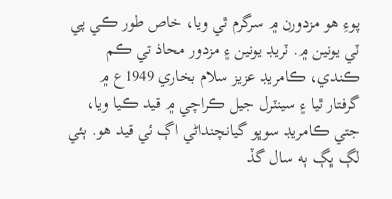پوءِ هو مزدورن ۾ سرگرم ٿي ويا، خاص طور ڪي پي ٽي يونين ۾. ٽريڊ يونين ۽ مزدور محاذ تي ڪم ڪندي، ڪامريڊ عزيز سلام بخاري 1949ع ۾ گرفتار ٿيا ۽ سينٽرل جيل ڪراچي ۾ قيد ڪيا ويا، جتي ڪامريڊ سوڀو گيانچنداڻي اڳ ئي قيد هو. ٻئي لڳ ڀڳ ٻه سال گڏ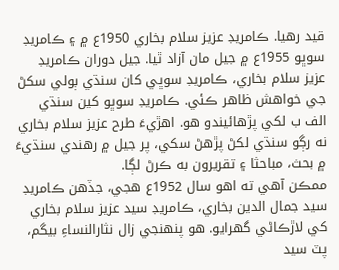قيد رهيا. ڪامريڊ عزيز سلام بخاري 1950ع ۾ ۽ ڪامريڊ سوڀو 1955ع ۾ جيل مان آزاد ٿيا. جيل دوران ڪامريڊ عزيز سلام بخاري، ڪامريڊ سوڀي کان سنڌي ٻولي سکڻ جي خواهش ظاهر ڪئي. ڪامريڊ سوڀو کين سنڌي الف ب لکي پڙهائيندو هو. اهڙيءَ طرح عزيز سلام بخاري نه رڳو سنڌي لکڻ پڙهڻ سکي، پر جيل ۾ رهندي سنڌيءَ ۾ بحث، مباحثا ۽ تقريرون به ڪرڻ لڳا.
ممڪن آهي ته اهو سال 1952ع هجي، جڏهن ڪامريڊ سيد جمال الدين بخاري، ڪامريڊ سيد عزيز سلام بخاري کي لاڙڪاڻي گهرايو. هو پنهنجي زال نثارالنساءِ بيگم، پٽ سيد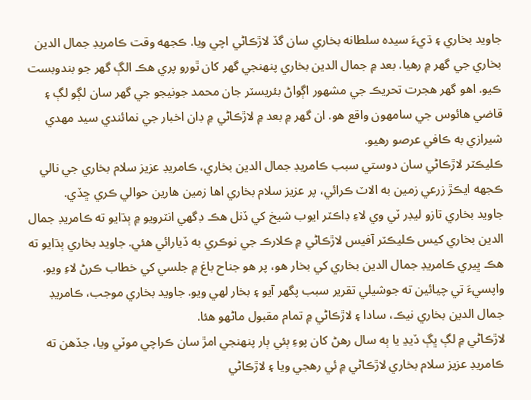جاويد بخاري ۽ ڌيءَ سيده سلطانه بخاري سان گڏ لاڙڪاڻي اچي ويا. ڪجهه وقت ڪامريڊ جمال الدين بخاري جي گهر ۾ رهيا. بعد ۾ جمال الدين بخاري پنهنجي گهر کان ٿورو پري هڪ الڳ گهر جو بندوبست ڪيو. اهو گهر هجرت تحريڪ جي مشهور اڳواڻ بئريسٽر جان محمد جونيجو جي گهر سان لڳو لڳ ۽ قاضي هائوس جي سامهون واقع هو. ان گهر ۾ بعد ۾ لاڙڪاڻي ۾ ڊان اخبار جي نمائندي سيد مهدي شيرازي به ڪافي عرصو رهيو.
ڪليڪٽر لاڙڪاڻي سان دوستي سبب ڪامريڊ جمال الدين بخاري، ڪامريڊ عزيز سلام بخاري جي نالي ڪجهه ايڪڙ زرعي زمين به الاٽ ڪرائي، پر عزيز سلام بخاري اها زمين هارين حوالي ڪري ڇڏي.
جاويد بخاري تازو ليڊر ٽي وي لاءِ ڊاڪٽر ايوب شيخ کي ڏنل هڪ ڊگهي انٽرويو ۾ ٻڌايو ته ڪامريڊ جمال الدين بخاري کيس ڪليڪٽر آفيس لاڙڪاڻي ۾ ڪلارڪ جي نوڪري به ڏيارائي هئي. جاويد بخاري ٻڌايو ته هڪ ڀيري ڪامريڊ جمال الدين بخاري کي بخار هو، پر هو جناح باغ ۾ جلسي کي خطاب ڪرڻ لاءِ ويو. واپسيءَ تي چيائين ته جوشيلي تقرير سبب پگهر آيو ۽ بخار لهي ويو. جاويد بخاري موجب، ڪامريڊ جمال الدين بخاري نيڪ، سادا ۽ لاڙڪاڻي ۾ تمام مقبول ماڻهو هئا.
لاڙڪاڻي ۾ لڳ ڀڳ ڏيڍ يا ٻه سال رهڻ کان پوءِ ٻئي ٻار پنهنجي امڙ سان ڪراچي موٽي ويا، جڏهن ته ڪامريڊ عزيز سلام بخاري لاڙڪاڻي ۾ ئي رهجي ويا ۽ لاڙڪاڻي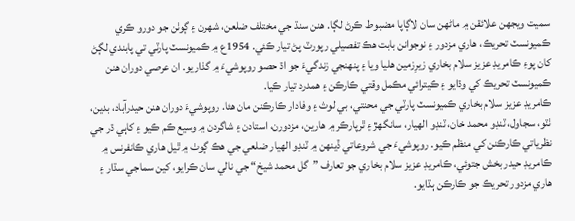سميت ويجهن علائقن ۾ ماڻهن سان لاڳاپا مضبوط ڪرڻ لڳا. هنن سنڌ جي مختلف ضلعن، شهرن ۽ ڳوٺن جو دورو ڪري ڪميونسٽ تحريڪ، هاري مزدور ۽ نوجوانن بابت هڪ تفصيلي رپورٽ پڻ تيار ڪئي. 1954ع ۾ ڪميونسٽ پارٽي تي پابندي لڳڻ کان پوءِ ڪامريڊ عزيز سلام بخاري زيرِزمين هليا ويا ۽ پنهنجي زندگيءَ جو اڌ حصو روپوشيءَ ۾ گذاريو. ان عرصي دوران هنن ڪميونسٽ تحريڪ کي وڌايو ۽ ڪيترائي مڪمل وقتي ڪارڪن ۽ همدرد تيار ڪيا.
ڪامريڊ عزيز سلام بخاري ڪميونسٽ پارٽي جي محنتي، بي لوث ۽ وفادار ڪارڪنن مان هئا. روپوشيءَ دوران هنن حيدرآباد، بدين، ٺٽو، سجاول، ٽنڊو محمد خان، ٽنڊو الهيار، سانگهڙ ۽ ٿرپارڪر ۾ هارين، مزدورن، استادن ۽ شاگردن ۾ وسيع ڪم ڪيو ۽ کاٻي ڌر جي نظرياتي ڪارڪنن کي منظم ڪيو. روپوشيءَ جي شروعاتي ڏينهن ۾ ٽنڊو الهيار ضلعي جي هڪ ڳوٺ ۾ ٿيل هاري ڪانفرنس ۾ ڪامريڊ حيدر بخش جتوئي، ڪامريڊ عزيز سلام بخاري جو تعارف ”گل محمد شيخ“ جي نالي سان ڪرايو، کين سماجي سڌار ۽ هاري مزدور تحريڪ جو ڪارڪن ٻڌايو.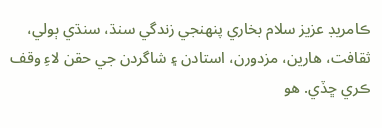ڪامريڊ عزيز سلام بخاري پنهنجي زندگي سنڌ، سنڌي ٻولي، ثقافت، هارين، مزدورن، استادن ۽ شاگردن جي حقن لاءِ وقف ڪري ڇڏي. هو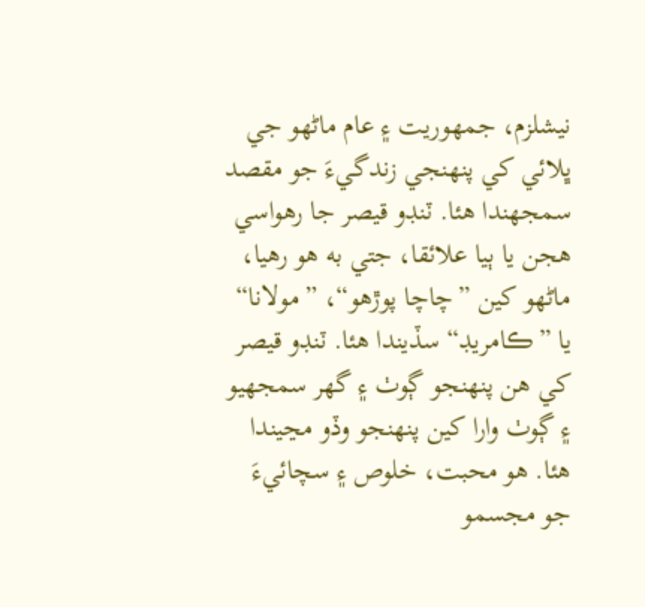نيشلزم، جمهوريت ۽ عام ماڻهو جي ڀلائي کي پنهنجي زندگيءَ جو مقصد سمجهندا هئا. ٽنڊو قيصر جا رهواسي هجن يا ٻيا علائقا، جتي به هو رهيا، ماڻهو کين ”چاچا پوڙهو“، ”مولانا“ يا ”ڪامريڊ“ سڏيندا هئا. ٽنڊو قيصر کي هن پنهنجو ڳوٺ ۽ گهر سمجهيو ۽ ڳوٺ وارا کين پنهنجو وڏو مڃيندا هئا. هو محبت، خلوص ۽ سچائيءَ جو مجسمو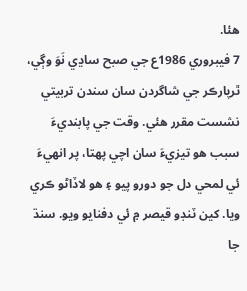هئا.
7 فيبروري 1986ع جي صبح ساڍي نَوَ وڳي، ٿرپارڪر جي شاگردن سان سندن تربيتي نشست مقرر هئي. وقت جي پابنديءَ سبب هو تيزيءَ سان اچي پهتا، پر انهيءَ ئي لمحي دل جو دورو پيو ۽ هو لاڏاڻو ڪري ويا. کين ٽنڊو قيصر ۾ ئي دفنايو ويو. سنڌ جا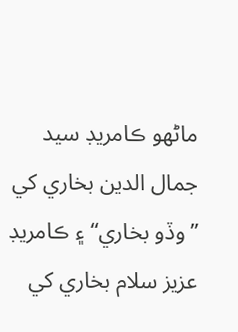ماڻهو ڪامريڊ سيد جمال الدين بخاري کي ”وڏو بخاري“ ۽ ڪامريڊ عزيز سلام بخاري کي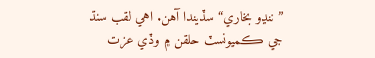”ننڍو بخاري“ سڏيندا آهن. اهي لقب سنڌ جي ڪميونسٽ حلقن ۾ وڏي عزت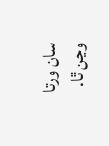سان ورتا وڃن ٿا.